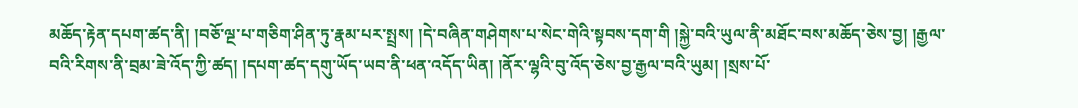མཆོད་རྟེན་དཔག་ཚད་ནི། །བཅོ་ལྔ་པ་གཅིག་ཤིན་ཏུ་རྣམ་པར་སྤྲས། །དེ་བཞིན་གཤེགས་པ་སེང་གེའི་སྟབས་དག་གི །སྐྱེ་བའི་ཡུལ་ནི་མཐོང་བས་མཆོད་ཅེས་བྱ། །རྒྱལ་བའི་རིགས་ནི་བྲམ་ཟེ་འོད་ཀྱི་ཚད། །དཔག་ཚད་དགུ་ཡོད་ཡབ་ནི་ཕན་འདོད་ཡིན། །ནོར་ལྷའི་བུ་འོད་ཅེས་བྱ་རྒྱལ་བའི་ཡུམ། །སྲས་པོ་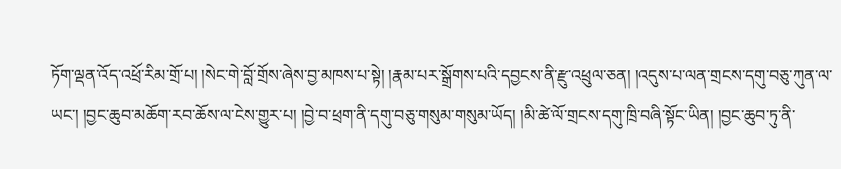ཏོག་ལྡན་འོད་འཕྲོ་རིམ་གྲོ་པ། །སེང་གེ་བློ་གྲོས་ཞེས་བྱ་མཁས་པ་སྟེ། །རྣམ་པར་སྒྲོགས་པའི་དབྱངས་ནི་རྫུ་འཕྲུལ་ཅན། །འདུས་པ་ལན་གྲངས་དགུ་བཅུ་ཀུན་ལ་ཡང་། །བྱང་ཆུབ་མཆོག་རབ་ཆོས་ལ་ངེས་གྱུར་པ། །བྱེ་བ་ཕྲག་ནི་དགུ་བཅུ་གསུམ་གསུམ་ཡོད། །མི་ཚེ་ལོ་གྲངས་དགུ་ཁྲི་བཞི་སྟོང་ཡིན། །བྱང་ཆུབ་ཏུ་ནི་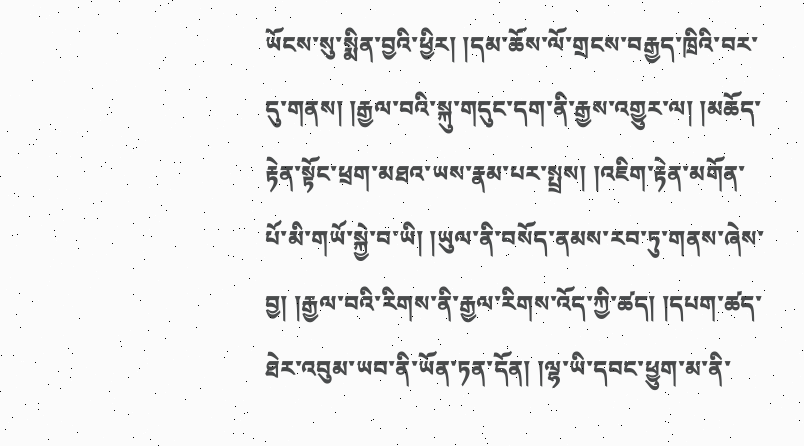ཡོངས་སུ་སྨིན་བྱའི་ཕྱིར། །དམ་ཆོས་ལོ་གྲངས་བརྒྱད་ཁྲིའི་བར་དུ་གནས། །རྒྱལ་བའི་སྐུ་གདུང་དག་ནི་རྒྱས་འགྱུར་ལ། །མཆོད་རྟེན་སྟོང་ཕྲག་མཐའ་ཡས་རྣམ་པར་སྤྲས། །འཇིག་རྟེན་མགོན་པོ་མི་གཡོ་སྐྱེ་བ་ཡི། །ཡུལ་ནི་བསོད་ནམས་རབ་ཏུ་གནས་ཞེས་བྱ། །རྒྱལ་བའི་རིགས་ནི་རྒྱལ་རིགས་འོད་ཀྱི་ཚད། །དཔག་ཚད་ཐེར་འབུམ་ཡབ་ནི་ཡོན་ཏན་དོན། །ལྷ་ཡི་དབང་ཕྱུག་མ་ནི་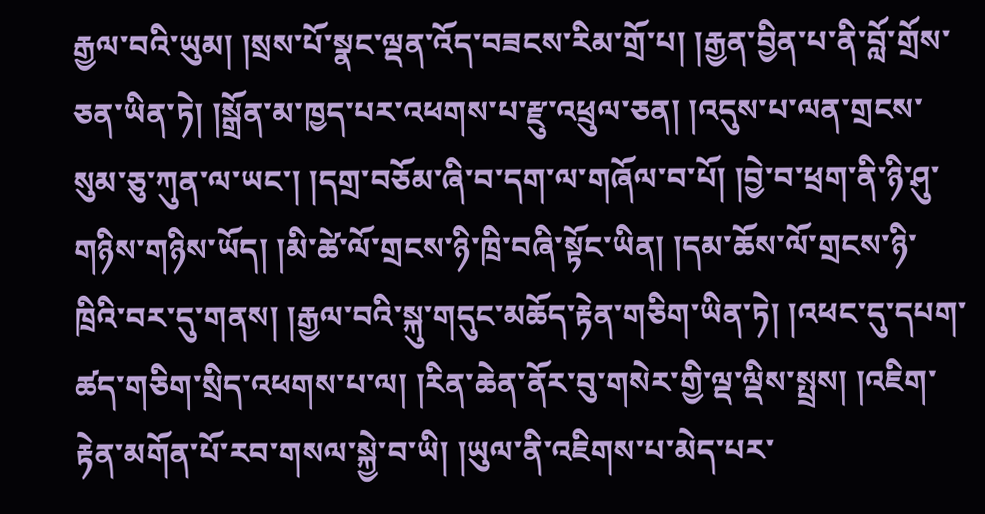རྒྱལ་བའི་ཡུམ། །སྲས་པོ་སྣང་ལྡན་འོད་བཟངས་རིམ་གྲོ་པ། །རྒྱན་བྱིན་པ་ནི་བློ་གྲོས་ཅན་ཡིན་ཏེ། །སྒྲོན་མ་ཁྱད་པར་འཕགས་པ་རྫུ་འཕྲུལ་ཅན། །འདུས་པ་ལན་གྲངས་སུམ་ཅུ་ཀུན་ལ་ཡང་། །དགྲ་བཅོམ་ཞི་བ་དག་ལ་གཞོལ་བ་པོ། །བྱེ་བ་ཕྲག་ནི་ཉི་ཤུ་གཉིས་གཉིས་ཡོད། །མི་ཚེ་ལོ་གྲངས་ཉི་ཁྲི་བཞི་སྟོང་ཡིན། །དམ་ཆོས་ལོ་གྲངས་ཉི་ཁྲིའི་བར་དུ་གནས། །རྒྱལ་བའི་སྐུ་གདུང་མཆོད་རྟེན་གཅིག་ཡིན་ཏེ། །འཕང་དུ་དཔག་ཚད་གཅིག་སྲིད་འཕགས་པ་ལ། །རིན་ཆེན་ནོར་བུ་གསེར་གྱི་ལྡ་ལྡིས་སྤྲས། །འཇིག་རྟེན་མགོན་པོ་རབ་གསལ་སྐྱེ་བ་ཡི། །ཡུལ་ནི་འཇིགས་པ་མེད་པར་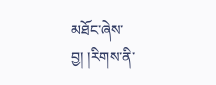མཐོང་ཞེས་བྱ། །རིགས་ནི་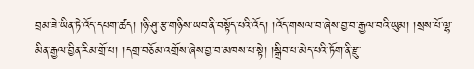བྲམ་ཟེ་ཡིན་ཏེ་འོད་དཔག་ཚད། །ཉི་ཤུ་རྩ་གཉིས་ཡབ་ནི་བསྟོད་པའི་འོད། །འོད་གསལ་བ་ཞེས་བྱ་བ་རྒྱལ་བའི་ཡུམ། །སྲས་པོ་ལྷ་མིན་རྒྱལ་བྱིན་རིམ་གྲོ་པ། །དགྲ་བཅོམ་འགྲོས་ཞེས་བྱ་བ་མཁས་པ་སྟེ། །སྒྲིབ་པ་མེད་པའི་ཏོག་ནི་རྫུ་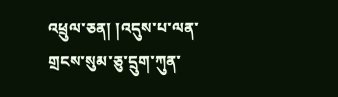འཕྲུལ་ཅན། །འདུས་པ་ལན་གྲངས་སུམ་ཅུ་དྲུག་ཀུན་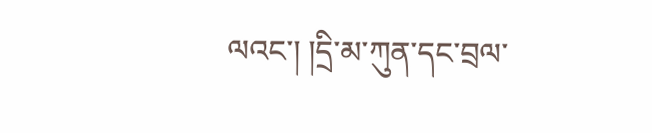ལའང་། །དྲི་མ་ཀུན་དང་བྲལ་